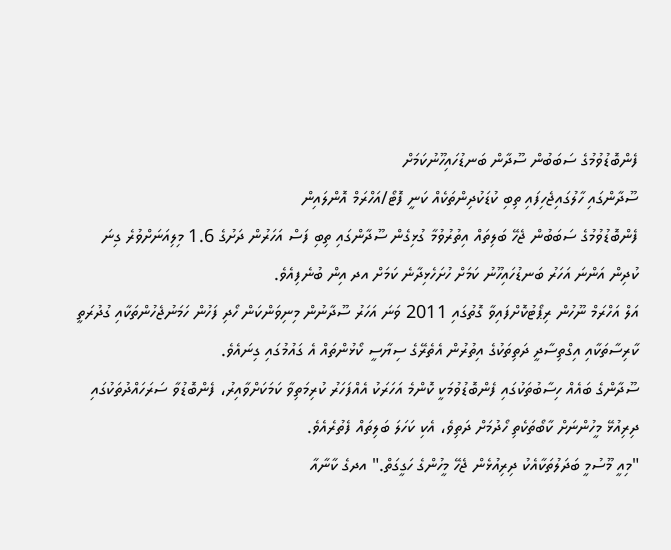ފެންބޮޑުވުމުގެ ސަބަބުން ސޫދާން ބަނޑުހައިހޫނުކަމަށް
ސޫދާންގައި ހާލުގައިޖެހިފައި ތިބި ކުޑަކުދިންތަކެއް ކަނީ ފޮޓޯ/އަހްރަމް އޮންލައިން
ފެންބޮޑުވުމުގެ ސަބަބުން ޖެހޭ ބަލިތައް އިތުރުވުމާ ގުޅިގެން ސޫދާންގައި ތިބި ފަސް އަހަރުން ދަށުގެ 1.6 މިލިއަނަށްވުރެ ގިނަ ކުދިން އަންނަ އަހަރު ބަނޑުހައިހޫނު ކަމަށް ހުށަހެޅިދާނެ ކަމަށް އދ އިން ބުނެފިއެވެ.
އަލް އަހްރަމް ނޫހުން ރިޕޯޓުކޮށްފައިވާ ގޮތުގައި 2011 ވަނަ އަހަރު ސޫދާނުން މިނިވަންކަން ހޯދި ފަހުން ހަމަނުޖެހުންތަކާއި ގުދުރަތީ ކާރިސާތަކާއި އިގްތިސާދީ ދަތިތަކުގެ އިތުރުން އެތެރޭގެ ސިޔާސީ ކޯޅުންތައް އެ ގައުމުގައި ގިނައެވެ.
ސޫދާންގެ ބައެއް ހިސާބުތަކުގައި ފެންބޮޑުވުމަކީ ކޮންމެ އަހަރަކު އެއްފަހަރު ކުރިމަތިވާ ކަމަކަށްވާއިރު، ފެންބޮޑުވާ ސަރަހައްދުތަކުގައި ދިރިއުޅޭ މީހުންނަށް ކާބޯތަކެތި ހޯދުމަށް ދަތިވެ، އެކި ކަހަލަ ބަލިތައް ފެތުރެއެވެ.
"މިއީ މޫސުމީ ބަދަލުތަކާއެކު ދިރިއުޅެން ޖެހޭ މީހުންގެ ހަގީގަތް." އދގެ ކާނާއާ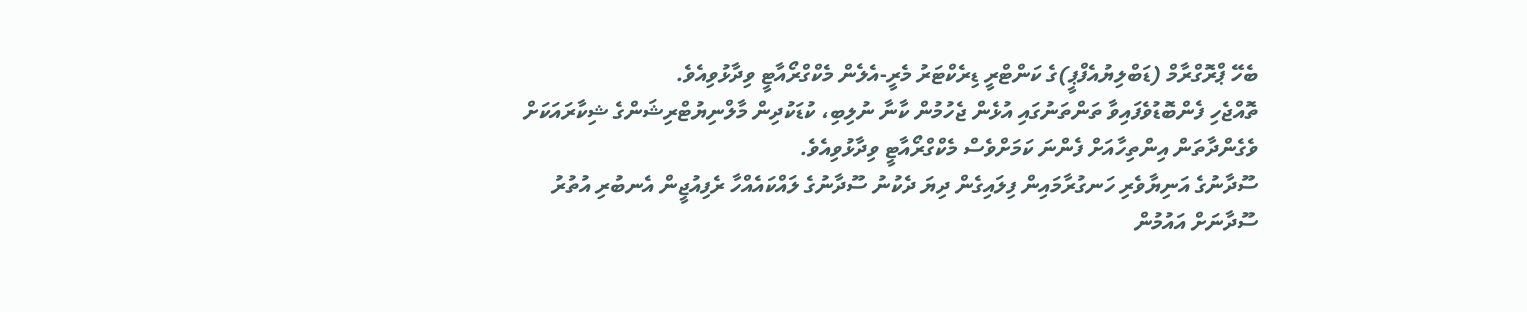ބެހޭ ޕްރޮގްރާމް (ޑަބްލިޔުއެފްޕީ)ގެ ކަންޓްރީ ޑިރެކްޓަރު މެރީ-އެލެން މެކްގްރޯއާޓީ ވިދާޅުވިއެވެ.
ތޮއްޖެހި ފެންބޮޑުވެފައިވާ ތަންތަނުގައި އުޅެން ޖެހުމުން ކާނާ ނުލިބި، ކުޑަކުދިން މާލްނިޔުޓްރިޝަންގެ ޝިކާރައަކަށް ވެގެންދާތަން އިންތިހާއަށް ފެންނަ ކަމަށްވެސް މެކްގްރޯއާޓީ ވިދާޅުވިއެވެ.
ސޫދާނުގެ އަނިޔާވެރި ހަނގުރާމައިން ފިލައިގެން ދިޔަ ދެކުނު ސޫދާނުގެ ލައްކައެއްހާ ރެފިއުޖީން އެނބުރި އުތުރު ސޫދާނަށް އައުމުން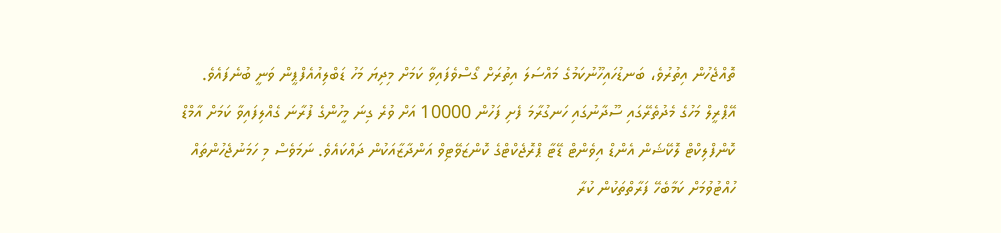ތޮއްޖެހުން އިތުރުވެ، ބަނޑުހައިހޫނުކަމުގެ މައްސަލަ އިތުރަށް ގޯސްވެފައިވާ ކަމަށް މިދިޔަ މަހު ޑަބްލިއުއެފްޕީން ވަނީ ބުނެފައެވެ.
އޭޕްރީލް މަހުގެ މެދުތެރޭގައި ސޫދާނުގައި ހަނގުރާމަ ފެށި ފަހުން 10000 އަށް ވުރެ ގިނަ މީހުންގެ ފުރާނަ ގެއްލިފައިވާ ކަމަށް އާމްޑް ކޮންފްލިކްޓް ލޮކޭޝަން އެންޑް އިވެންޓް ޑޭޓާ ޕްރޮޖެކްޓްގެ ކޮންޒަވޭޓިވް އަންދާޒާއަކުން ދައްކައެވެ. ނަމަވެސް މި ހަމަނުޖެހުންތައް ހުއްޓުވުމަށް ކަމާބެހޭ ފަރާތްތަކުން ކުރާ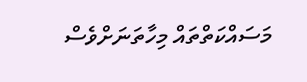މަސައްކަތްތައް މިހާތަނަށްވެސް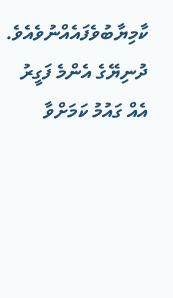ކާމިޔާބުވެފައެއްނުވެއެވެ.
ދުނިޔޭގެ އެންމެ ފަގީރު އެއް ގައުމު ކަމަށްވާ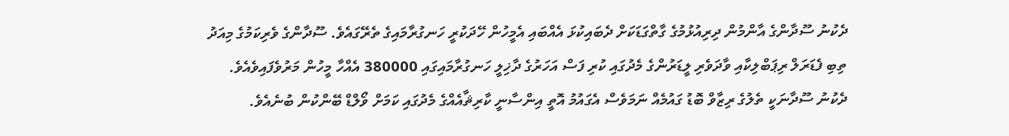ދެކުނު ސޫދާންގެ އާންމުން ދިރިއުޅުމުގެ ގާތްގަޑަކަށް ދެބައިކުޅަ އެއްބައި އެމީހުން ހޭދަކުރީ ހަނގުރާމައިގެ ތެރޭގައެވެ. ސޫދާންގެ ވެރިކަމުގެ މިއަދު ތިބި ފެޑަރަލް ރިޕަބްލިކާއި ވާދަވެރި ލީޑަރުންގެ މެދުގައި ކުރި ފަސް އަހަރުގެ ދާޚިލީ ހަނގުރާމައިގައި 380000 އެއްހާ މީހުން މަރުވެފައިވެއެވެ.
ދެކުނު ސޫދާނަކީ ތެލުގެ ރިޒާވް ބޮޑު ގައުމެއް ނަމަވެސް އެގައުމު އޮތީ އިންސާނީ ކާރިޘާއެއްގެ މެދުގައި ކަމަށް ވޯލްޑް ބޭންކުން ބުނެއެވެ.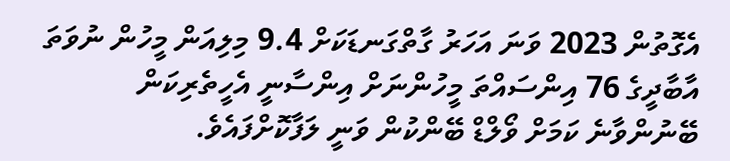އެގޮތުން 2023 ވަނަ އަހަރު ގާތްގަނޑަކަށް 9.4 މިލިއަން މީހުން ނުވަތަ އާބާދީގެ 76 އިންސައްތަ މީހުންނަށް އިންސާނީ އެހީތެރިކަން ބޭނުންވާނެ ކަމަށް ވޯލްޑް ބޭންކުން ވަނީ ލަފާކޮށްފައެވެ.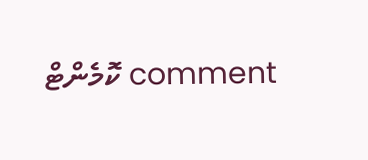comment ކޮމެންޓް